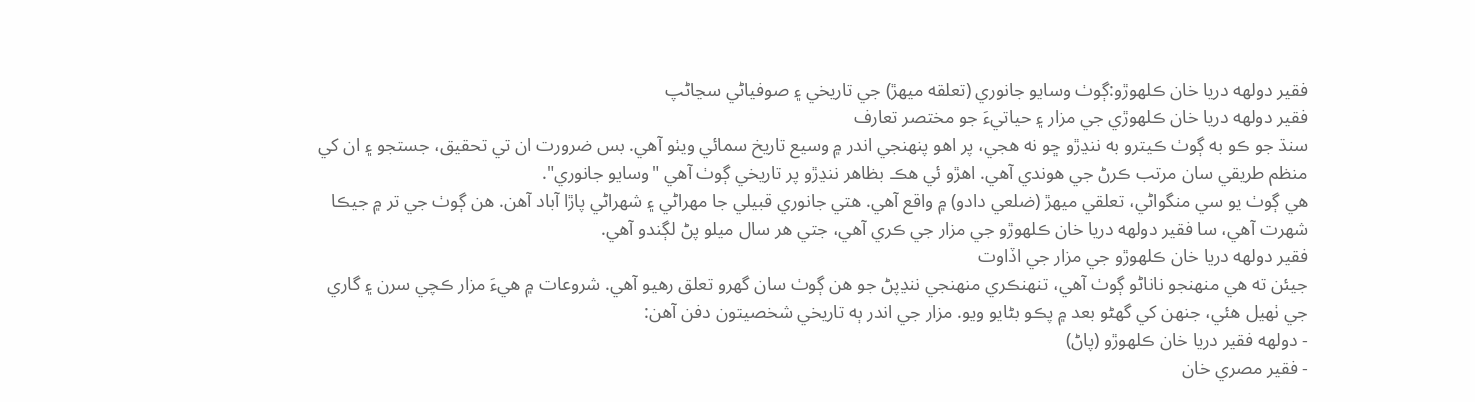فقير دولهه دريا خان ڪلهوڙو:ڳوٺ وسايو جانوري (تعلقه ميهڙ) جي تاريخي ۽ صوفياڻي سڃاڻپ
فقير دولهه دريا خان ڪلهوڙي جي مزار ۽ حياتيءَ جو مختصر تعارف
سنڌ جو ڪو به ڳوٺ ڪيترو به ننڍڙو ڇو نه هجي، پر اهو پنهنجي اندر ۾ وسيع تاريخ سمائي ويٺو آهي. بس ضرورت ان تي تحقيق، جستجو ۽ ان کي منظم طريقي سان مرتب ڪرڻ جي هوندي آهي. اهڙو ئي هڪ بظاهر ننڍڙو پر تاريخي ڳوٺ آهي "وسايو جانوري".
هي ڳوٺ يو سي منگواڻي، تعلقي ميهڙ (ضلعي دادو) ۾ واقع آهي. هتي جانوري قبيلي جا مهراڻي ۽ شهراڻي پاڙا آباد آهن. هن ڳوٺ جي تر ۾ جيڪا شهرت آهي، سا فقير دولهه دريا خان ڪلهوڙو جي مزار جي ڪري آهي، جتي هر سال ميلو پڻ لڳندو آهي.
فقير دولهه دريا خان ڪلهوڙو جي مزار جي اڏاوت
جيئن ته هي منهنجو ناناڻو ڳوٺ آهي، تنهنڪري منهنجي ننڍپڻ جو هن ڳوٺ سان گهرو تعلق رهيو آهي. شروعات ۾ ھيءَ مزار ڪچي سرن ۽ گاري جي ٺهيل هئي، جنهن کي گهڻو بعد ۾ پڪو بڻايو ويو. مزار جي اندر ٻه تاريخي شخصيتون دفن آهن:
- دولهه فقير دريا خان ڪلهوڙو (پاڻ)
- فقير مصري خان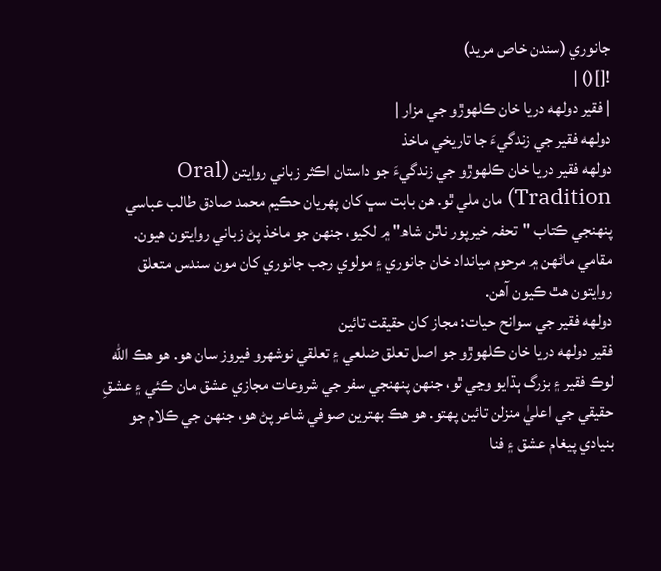جانوري (سندن خاص مريد)
![]() |
| فقير دولهه دريا خان ڪلهوڙو جي مزار |
دولهه فقير جي زندگيءَ جا تاريخي ماخذ
دولهه فقير دريا خان ڪلهوڙو جي زندگيءَ جو داستان اڪثر زباني روايتن (Oral Tradition) مان ملي ٿو. هن بابت سڀ کان پهريان حڪيم محمد صادق طالب عباسي پنهنجي ڪتاب "تحفہ خيرپور ناٿن شاھ" ۾ لکيو، جنهن جو ماخذ پڻ زباني روايتون هيون. مقامي ماڻهن ۾ مرحوم ميانداد خان جانوري ۽ مولوي رجب جانوري کان مون سندس متعلق روايتون هٿ ڪيون آهن.
دولهه فقير جي سوانح حيات: مجاز کان حقيقت تائين
فقير دولهه دريا خان ڪلهوڙو جو اصل تعلق ضلعي ۽ تعلقي نوشهرو فيروز سان هو. هو هڪ الله لوڪ فقير ۽ بزرگ ٻڌايو وڃي ٿو، جنهن پنهنجي سفر جي شروعات مجازي عشق مان ڪئي ۽ عشقِ حقيقي جي اعليٰ منزلن تائين پهتو. هو هڪ بهترين صوفي شاعر پڻ هو، جنهن جي ڪلام جو بنيادي پيغام عشق ۽ فنا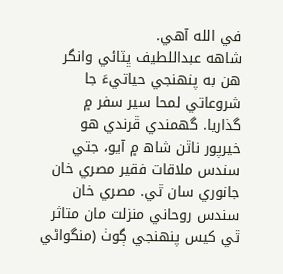في الله آهي.
شاهه عبداللطيف ڀٽائي وانگر هن به پنهنجي حياتيءَ جا شروعاتي لمحا سير سفر ۾ گذاريا. گھمندي ڦرندي هو خيرپور ناٿن شاھ ۾ آيو، جتي سندس ملاقات فقير مصري خان جانوري سان ٿي. مصري خان سندس روحاني منزلت مان متاثر ٿي کيس پنهنجي ڳوٺ (منگواڻي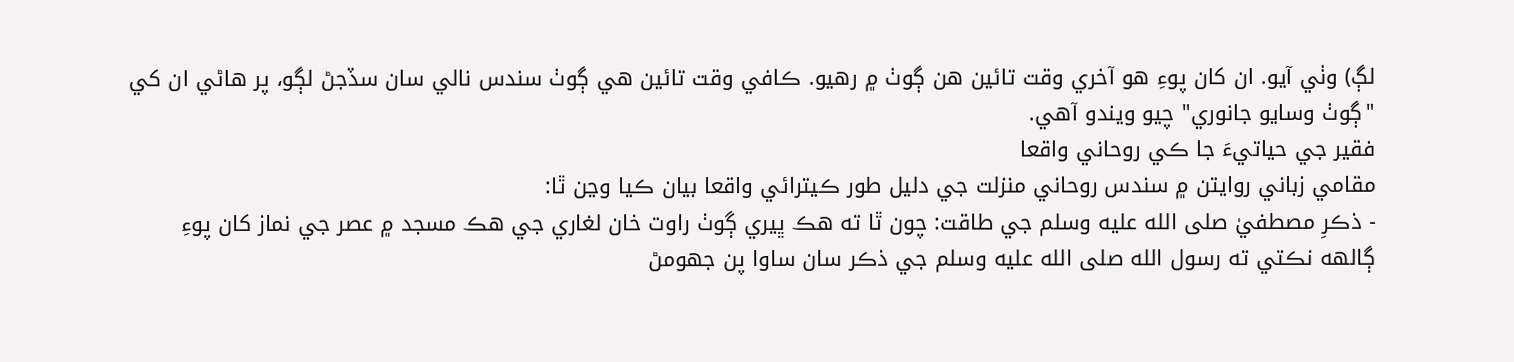لڳ) وٺي آيو. ان کان پوءِ هو آخري وقت تائين هن ڳوٺ ۾ رهيو. ڪافي وقت تائين هي ڳوٺ سندس نالي سان سڏجڻ لڳو، پر هاڻي ان کي "ڳوٺ وسايو جانوري" چيو ويندو آهي.
فقير جي حياتيءَ جا ڪي روحاني واقعا
مقامي زباني روايتن ۾ سندس روحاني منزلت جي دليل طور ڪيترائي واقعا بيان ڪيا وڃن ٿا:
- ذڪرِ مصطفيٰ صلى الله عليه وسلم جي طاقت: چون ٿا ته هڪ ڀيري ڳوٺ راوت خان لغاري جي هڪ مسجد ۾ عصر جي نماز کان پوءِ ڳالهه نڪتي ته رسول الله صلى الله عليه وسلم جي ذڪر سان ساوا پن جهومڻ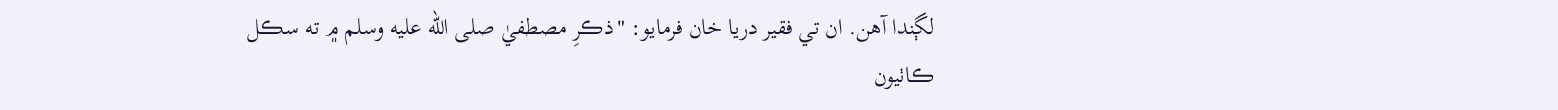لڳندا آهن. ان تي فقير دريا خان فرمايو: "ذڪرِ مصطفيٰ صلى الله عليه وسلم ۾ ته سڪل ڪاٺيون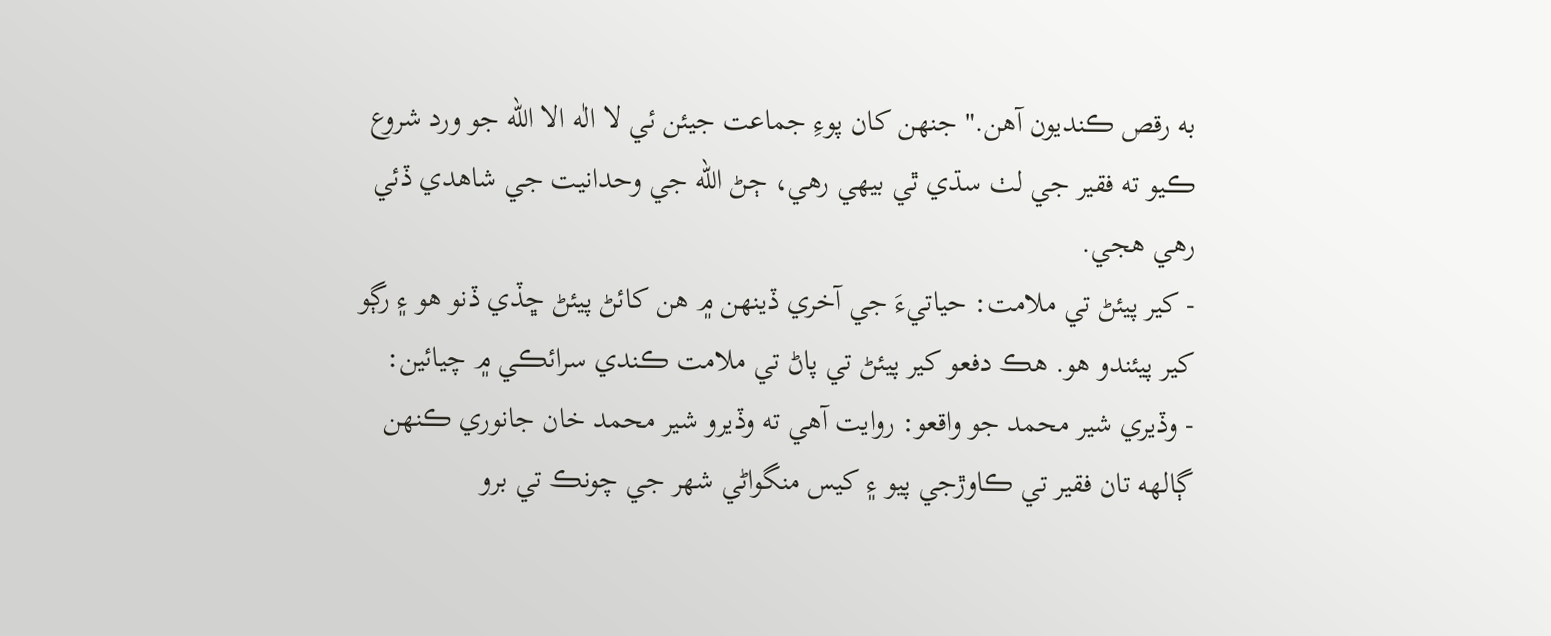به رقص ڪنديون آهن." جنهن کان پوءِ جماعت جيئن ئي لا الٰه الا الله جو ورد شروع ڪيو ته فقير جي لٺ سڌي ٿي بيهي رهي، ڄڻ الله جي وحدانيت جي شاهدي ڏئي رهي هجي.
- کير پيئڻ تي ملامت: حياتيءَ جي آخري ڏينهن ۾ هن کائڻ پيئڻ ڇڏي ڏنو هو ۽ رڳو کير پيئندو هو. هڪ دفعو کير پيئڻ تي پاڻ تي ملامت ڪندي سرائڪي ۾ چيائين:
- وڏيري شير محمد جو واقعو: روايت آهي ته وڏيرو شير محمد خان جانوري ڪنهن ڳالهه تان فقير تي ڪاوڙجي پيو ۽ کيس منگواڻي شهر جي چونڪ تي برو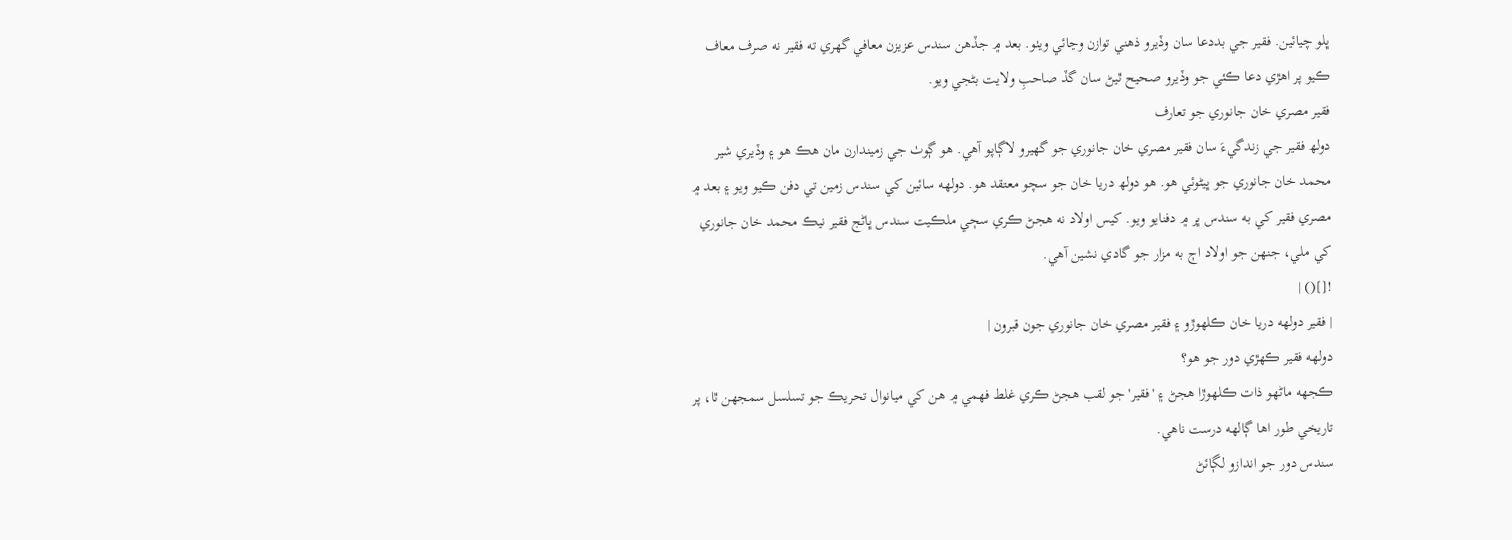ڀلو چيائين. فقير جي بددعا سان وڏيرو ذهني توازن وڃائي ويٺو. بعد ۾ جڏهن سندس عزيزن معافي گهري ته فقير نه صرف معاف ڪيو پر اهڙي دعا ڪئي جو وڏيرو صحيح ٿيڻ سان گڏ صاحبِ ولايت بڻجي ويو.
فقير مصري خان جانوري جو تعارف
دولھ فقير جي زندگيءَ سان فقير مصري خان جانوري جو گهيرو لاڳاپو آهي. هو ڳوٺ جي زميندارن مان هڪ هو ۽ وڏيري شير محمد خان جانوري جو ڀيڻوئي هو. هو دولھ دريا خان جو سچو معتقد هو. دولهه سائين کي سندس زمين تي دفن ڪيو ويو ۽ بعد ۾ مصري فقير کي به سندس ڀر ۾ دفنايو ويو. کيس اولاد نه هجڻ ڪري سڄي ملڪيت سندس ڀاڻج فقير نيڪ محمد خان جانوري کي ملي، جنهن جو اولاد اڄ به مزار جو گادي نشين آهي.
![]() |
| فقير دولهه دريا خان ڪلهوڙو ۽ فقير مصري خان جانوري جون قبرون |
دولهه فقير ڪهڙي دور جو هو؟
ڪجهه ماڻهو ذات ڪلهوڙا هجڻ ۽ 'فقير' جو لقب هجڻ ڪري غلط فهمي ۾ هن کي ميانوال تحريڪ جو تسلسل سمجهن ٿا، پر تاريخي طور اها ڳالهه درست ناهي.
سندس دور جو اندازو لڳائڻ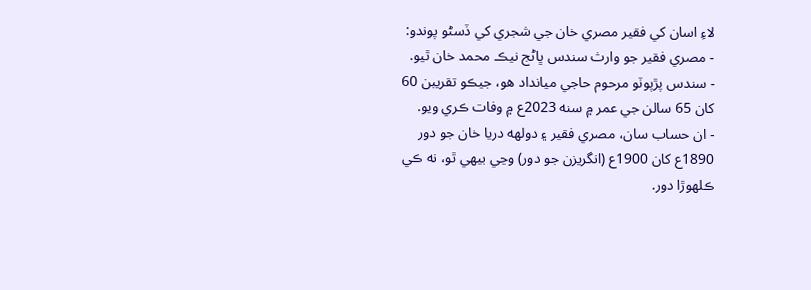لاءِ اسان کي فقير مصري خان جي شجري کي ڏسڻو پوندو:
- مصري فقير جو وارث سندس ڀاڻج نيڪ محمد خان ٿيو.
- سندس پڙپوٽو مرحوم حاجي ميانداد هو، جيڪو تقريبن 60 کان 65 سالن جي عمر ۾ سنه 2023ع ۾ وفات ڪري ويو.
- ان حساب سان، مصري فقير ۽ دولهه دريا خان جو دور 1890ع کان 1900ع (انگريزن جو دور) وڃي بيهي ٿو، نه ڪي ڪلهوڙا دور.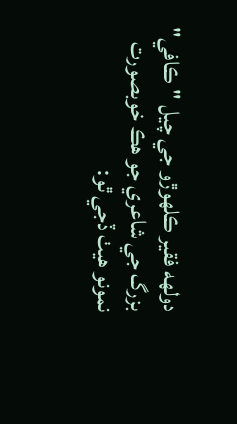دولهه فقير ڪلهوڙو جي چيل "ڪافي"
بزرگ جي شاعري جو هڪ خوبصورت نمونو هيٺ ڏجي ٿو: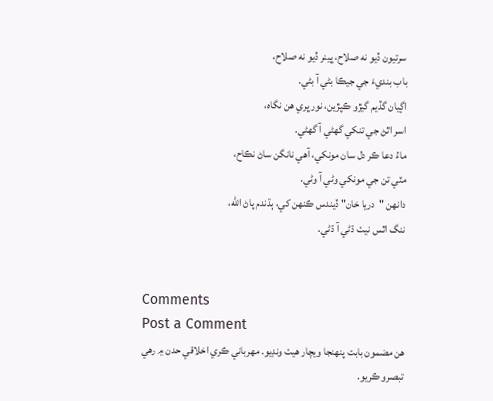سرتيون ڏيو نه صلاح، ڀينر ڏيو نه صلاح،
باب بنديءَ جي جيڪا بڻي آ بڻي.
اڳيان گڏيم گيڙو ڪپڙين، نور ڀري هن نگاه،
اسر اٿڻ جي تنکي گهڻي آ گهڻي.
ماءُ دعا ڪر دل سان مونکي، آهي نانگن ساڻ نڪاح،
مٽي تن جي مونکي وڻي آ وڻي.
دانهن "دريا خان" ڏيندس ڪنهن کي، ٻڌندم پاڻ الله،
ننگ اٿس نيٺ ڌڻي آ ڌڻي.


Comments
Post a Comment
هن مضمون بابت پنهنجا ويچار هيٺ ونڊيو. مهرباني ڪري اخلاقي حدن ۾ رهي تبصرو ڪريو.